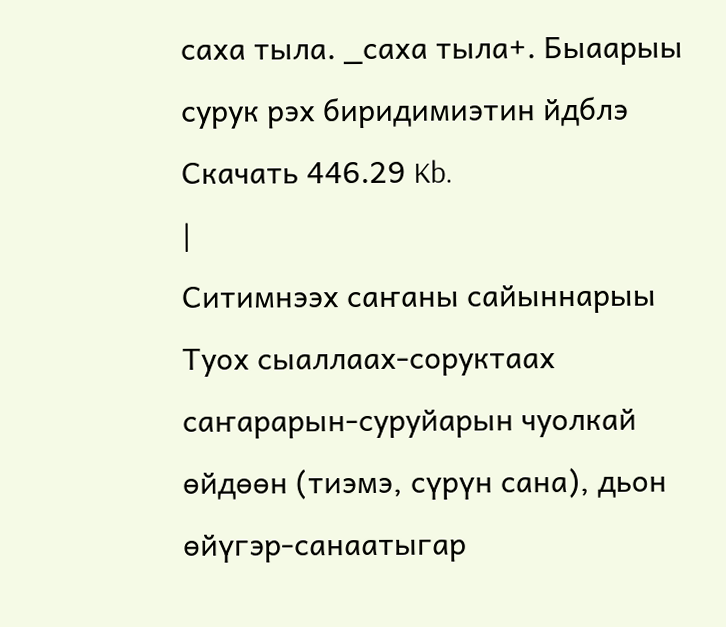саха тыла. _саха тыла+. Быаарыы сурук рэх биридимиэтин йдблэ
Скачать 446.29 Kb.
|
Ситимнээх саҥаны сайыннарыы Туох сыаллаах-соруктаах саҥарарын-суруйарын чуолкай өйдөөн (тиэмэ, сүрүн сана), дьон өйүгэр-санаатыгар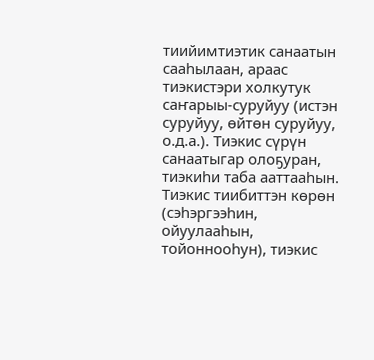тиийимтиэтик санаатын сааһылаан, араас тиэкистэри холкутук саҥарыы-суруйуу (истэн суруйуу, өйтөн суруйуу, о.д.а.). Тиэкис сүрүн санаатыгар олоҕуран, тиэкиһи таба ааттааһын. Тиэкис тиибиттэн көрөн (сэһэргээһин, ойуулааһын, тойоннооһун), тиэкис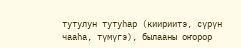тутулун тутуһар (киириитэ, сүрүн чааһа, түмүгэ), былааны оҥорор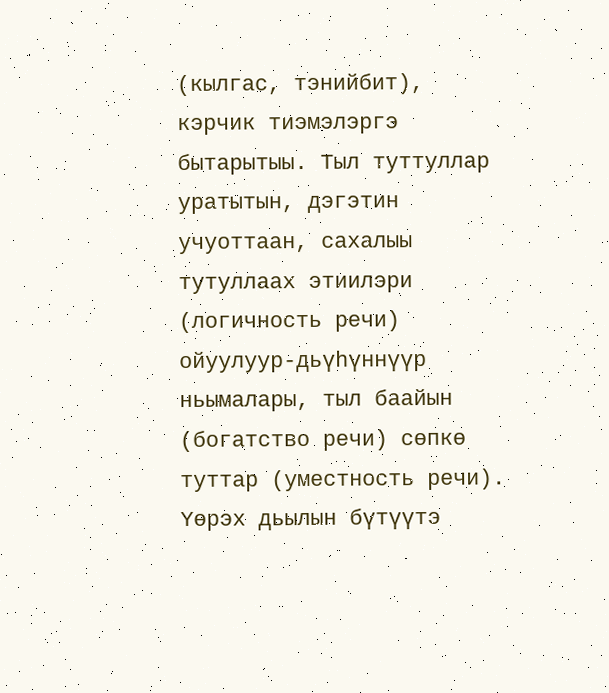(кылгас, тэнийбит), кэрчик тиэмэлэргэ бытарытыы. Тыл туттуллар уратытын, дэгэтин учуоттаан, сахалыы тутуллаах этиилэри (логичность речи) ойуулуур-дьүһүннүүр ньымалары, тыл баайын (богатство речи) сөпкө туттар (уместность речи). Үөрэх дьылын бүтүүтэ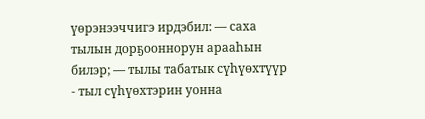үөрэнээччигэ ирдэбил: — саха тылын дорҕооннорун арааһын билэр; — тылы табатык сүһүөхтүүр - тыл сүһүөхтэрин уонна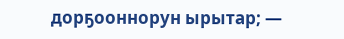дорҕооннорун ырытар; —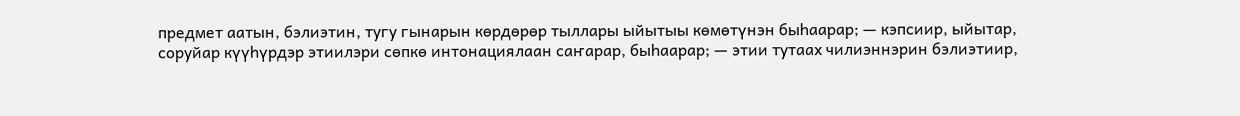предмет аатын, бэлиэтин, тугу гынарын көрдөрөр тыллары ыйытыы көмөтүнэн быһаарар; — кэпсиир, ыйытар, соруйар күүһүрдэр этиилэри сөпкө интонациялаан саҥарар, быһаарар; — этии тутаах чилиэннэрин бэлиэтиир,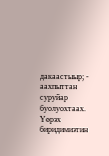дакаастыыр; - аахпыттан суруйар буолуохтаах. Үѳрэх биридимиэтин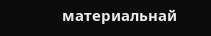материальнай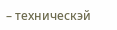– техническэй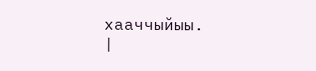хааччыйыы.
|